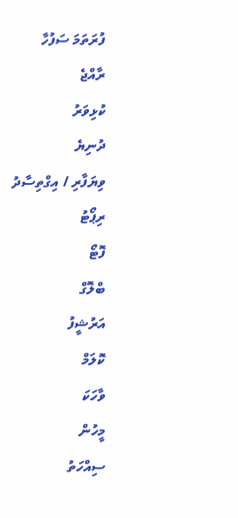ފުރަތަމަ ސަފުހާ
ރާއްޖެ
ކުޅިވަރު
ދުނިޔެ
ވިޔަފާރި / އިގްތިސާދު
ރިޕޯޓު
ފޮޓޯ
ބްލޮގް
އަރުޝީފު
ކޮލަމް
ވާހަކަ
މީހުން
ސިއްހަތު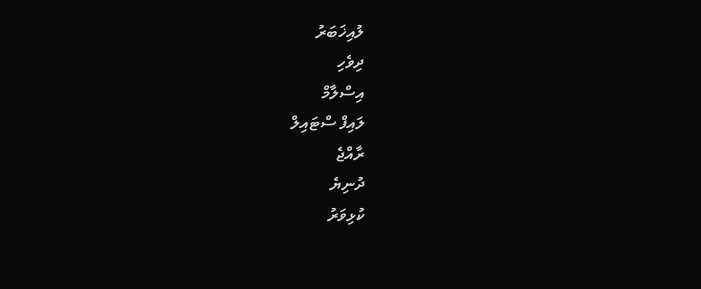ލުއިޚަބަރު
ދިވެހި
އިސްލާމް
ލައިފް ސްޓައިލް
ރާއްޖެ
ދުނިޔެ
ކުޅިވަރު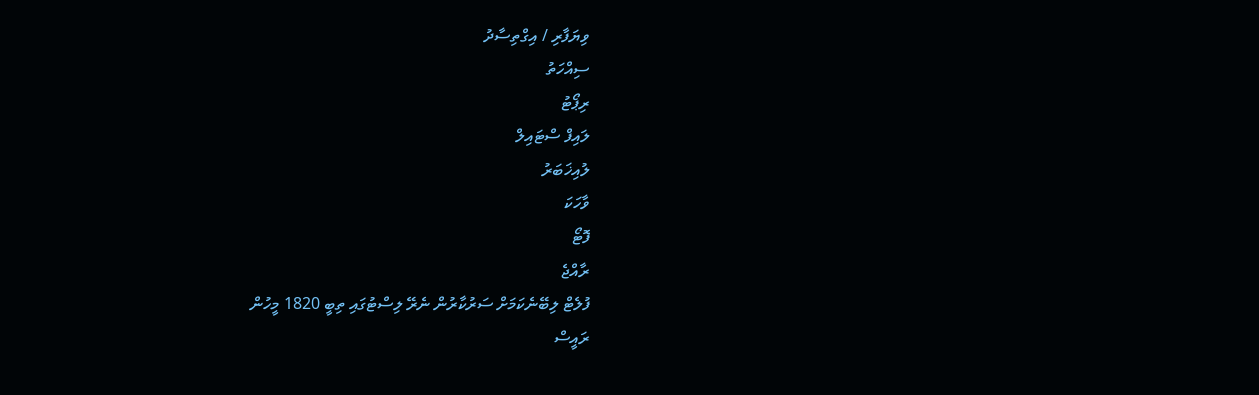ވިޔަފާރި / އިގްތިސާދު
ސިއްހަތު
ރިޕޯޓު
ލައިފް ސްޓައިލް
ލުއިޚަބަރު
ވާހަކަ
ފޮޓޯ
ރާއްޖެ
ފުލެޓް ލިބޭނެކަމަށް ސަރުކާރުން ނެރޭ ލިސްޓުގައި ތިބީ 1820 މީހުން
ރައީސް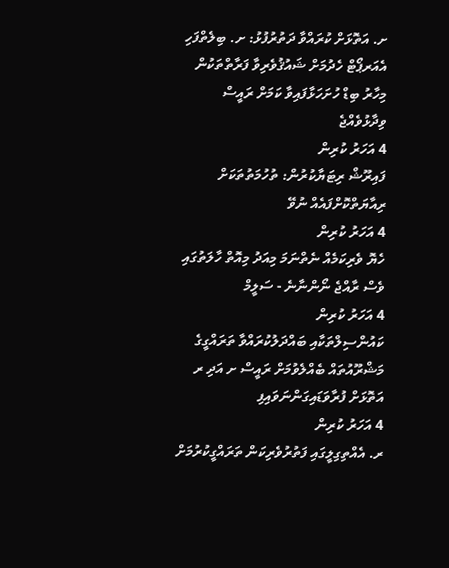ށ. އަތޮޅަށް ކުރައްވާ ދަތުރުފުޅު: ށ. ބިލެތްފަހި އެއަރޕޯޓް ހެދުމަށް ޝައުޤުވެރިވާ ފަރާތްތަކުން މިހާރު ބިޑް ހުށަހަޅާފައިވާ ކަމަށް ރައީސް ވިދާޅުވެއްޖެ
4 އަހަރު ކުރިން
ފައިރޫޝް ރިޓަޔާކުރުން: ތުހުމަތުތަކަށް ރިއާޔަތްކޮށްފައެއް ނުވޭ
4 އަހަރު ކުރިން
ހެޔޮ ވެރިކަމެއް ނެތްނަމަ މިއަދު މިއޮތް ހާލަތުގައި ވެސް ރާއްޖެ ނޯންނާނެ - ސަލީމް
4 އަހަރު ކުރިން
ކައުންސިލްތަކާއި ބައްދަލުކުރައްވާ ތަރައްގީގެ މަޝްރޫއުތައް ބެއްލެވުމަށް ރައީސް ށ އަދި ރ އަތޮޅަށް ފުރާވަޑައިގަންނަވައިފި
4 އަހަރު ކުރިން
ރ. އެއްތިގިލީގައި ފަތުރުވެރިކަން ތަރައްގީކުރުމަށް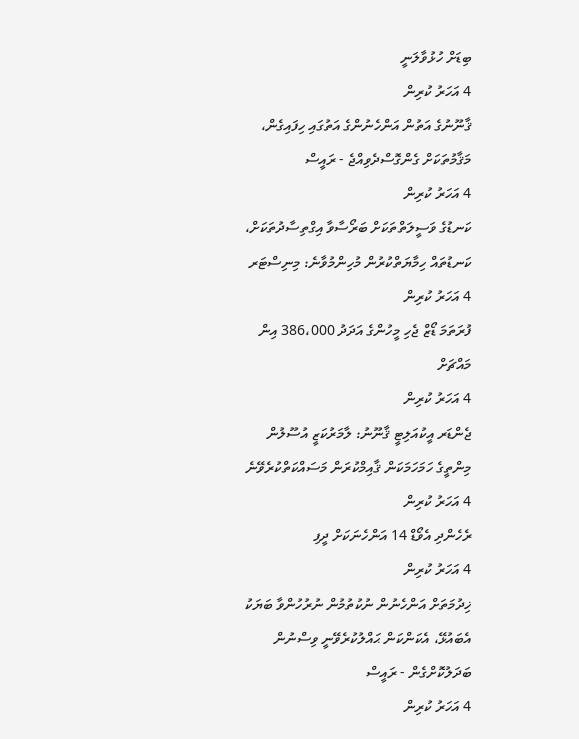ބިޑަށް ހުޅުވާލަނީ
4 އަހަރު ކުރިން
ޤާނޫނުގެ އަތުން އަންހެނުންގެ އަތުގައި ހިފައިގެން، މަޤާމުތަކަށް ގެންގޮސްދެވިއްޖެ - ރައީސް
4 އަހަރު ކުރިން
ކަނޑުގެ ވަސީލަތްތަކަށް ބަރޯސާވާ އިގްތިސާދުތަކަށް، ކަނޑުތައް ހިމާޔަތްކުރުން މުހިންމުވާނެ: މިނިސްޓަރ
4 އަހަރު ކުރިން
ފުރަތަމަ ޑޯޒް ޖެހި މީހުންގެ އަދަދު 386،000 އިން މައްޗަށް
4 އަހަރު ކުރިން
ޖެންޑަރ އީކުއަލިޓީ ޤާނޫނު: ލާމަރުކަޒީ އުސޫލުން މިންތީގެ ހަމަހަމަކަން ޤާއިމްކުރަން މަސައްކަތްކުރެވޭނެ
4 އަހަރު ކުރިން
ރެހެންދި އެވޯޑް 14 އަންހެނަކަށް ދީފި
4 އަހަރު ކުރިން
ޚިދުމަތަށް އަންހެނުން ނުކުތުމުން ނުރުހުންވާ ބަޔަކު އެބައުޅޭ، އެކަންކަން ޙައްލުކުރެވޭނީ ވިސްނުން ބަދަލުކޮށްގެން - ރައީސް
4 އަހަރު ކުރިން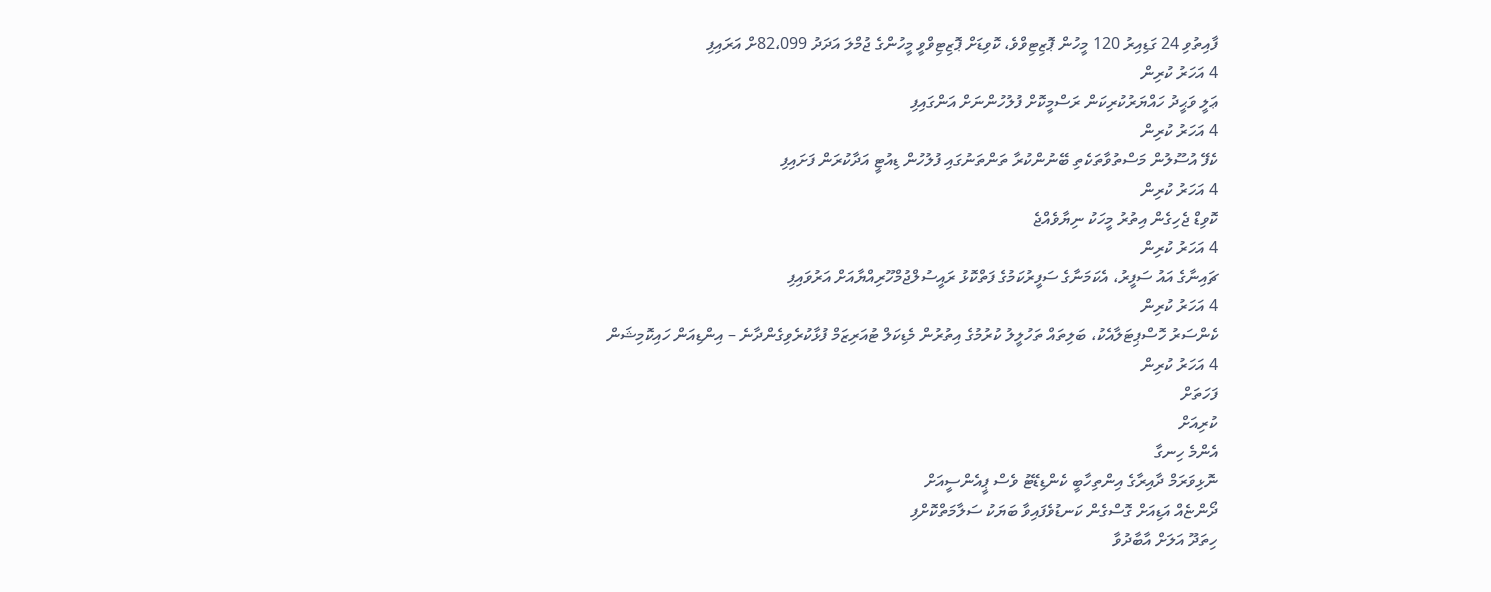ފާއިތުވި 24 ގަޑިއިރު 120 މީހުން ޕޮޒިޓިވްވެ، ކޮވިޑަށް ޕޮޒިޓިވްވީ މީހުންގެ ޖުމްލަ އަދަދު 82،099ށް އަރައިފި
4 އަހަރު ކުރިން
ޢަލީ ވަޙީދު ހައްޔަރުކުރިކަން ރަސްމީކޮށް ފުލުހުންނަށް އަންގައިފި
4 އަހަރު ކުރިން
ކެފޭ އުސޫލުން މަސްތުވާތަކެތި ބޭނުންކުރާ ތަންތަނުގައި ފުލުހުން ޑިއުޓީ އަދާކުރަން ފަށައިފި
4 އަހަރު ކުރިން
ކޮވިޑް ޖެހިގެން އިތުރު މީހަކު ނިޔާވެއްޖެ
4 އަހަރު ކުރިން
ޗައިނާގެ އައު ސަފީރު، އެކަމަނާގެ ސަފީރުކަމުގެ ފަތްކޮޅު ރައީސުލްޖުމްހޫރިއްޔާއަށް އަރުވައިފި
4 އަހަރު ކުރިން
ކެންސަރު ހޮސްޕިޓަލާއެކު، ބަލިތައް ތަހުލީލު ކުރުމުގެ އިތުރުން މެޑިކަލް ޓުއަރިޒަމް ފުޅާކުރެވިގެންދާނެ – އިންޑިއަން ހައިކޮމިޝަން
4 އަހަރު ކުރިން
ފަހަތަށް
ކުރިއަށް
އެންމެ ހިނގާ
ނޮޅިވަރަމް ދާއިރާގެ އިންތިހާބީ ކެންޑިޑޭޓު ވެސް ޕީއެންސީއަށް
ދޯންޏެއް އަޑިއަށް ގޮސްގެން ކަނޑުވެފައިވާ ބަޔަކު ސަލާމަތްކޮށްފި
ހިތަދޫ އަލަށް އާބާދުވާ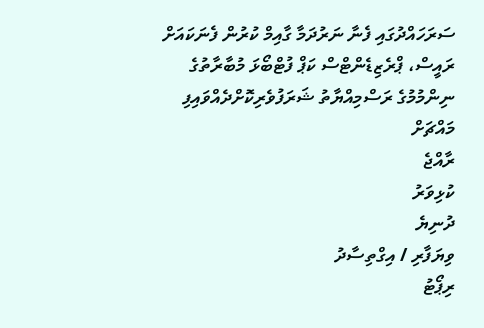ސަރަހައްދުގައި ފެނާ ނަރުދަމާ ގާއިމް ކުރުން ފެނަކައަށް
ރައީސް، ޕްރެޒިޑެންޓްސް ކަޕް ފުޓްބޯޅަ މުބާރާތުގެ ނިންމުމުގެ ރަސްމިއްޔާތު ޝަރަފުވެރިކޮށްދެއްވައިފި
މައްޗަށް
ރާއްޖެ
ކުޅިވަރު
ދުނިޔެ
ވިޔަފާރި / އިގްތިސާދު
ރިޕޯޓު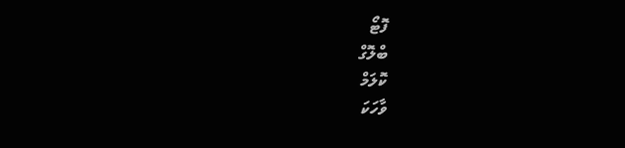ފޮޓޯ
ބްލޮގް
ކޮލަމް
ވާހަކަ